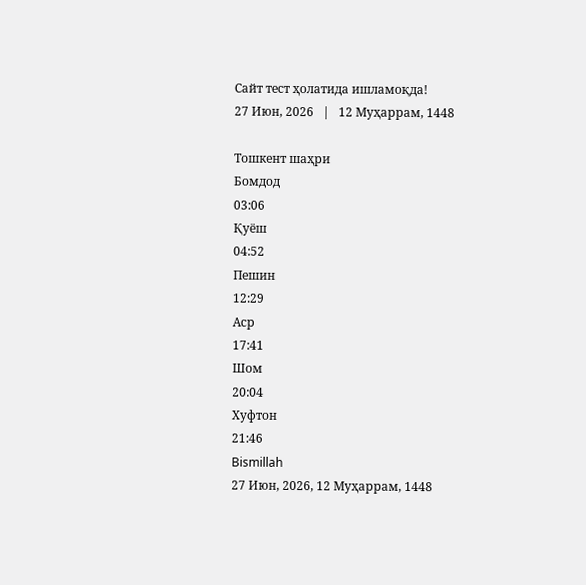Сайт тест ҳолатида ишламоқда!
27 Июн, 2026   |   12 Муҳаррам, 1448

Тошкент шаҳри
Бомдод
03:06
Қуёш
04:52
Пешин
12:29
Аср
17:41
Шом
20:04
Хуфтон
21:46
Bismillah
27 Июн, 2026, 12 Муҳаррам, 1448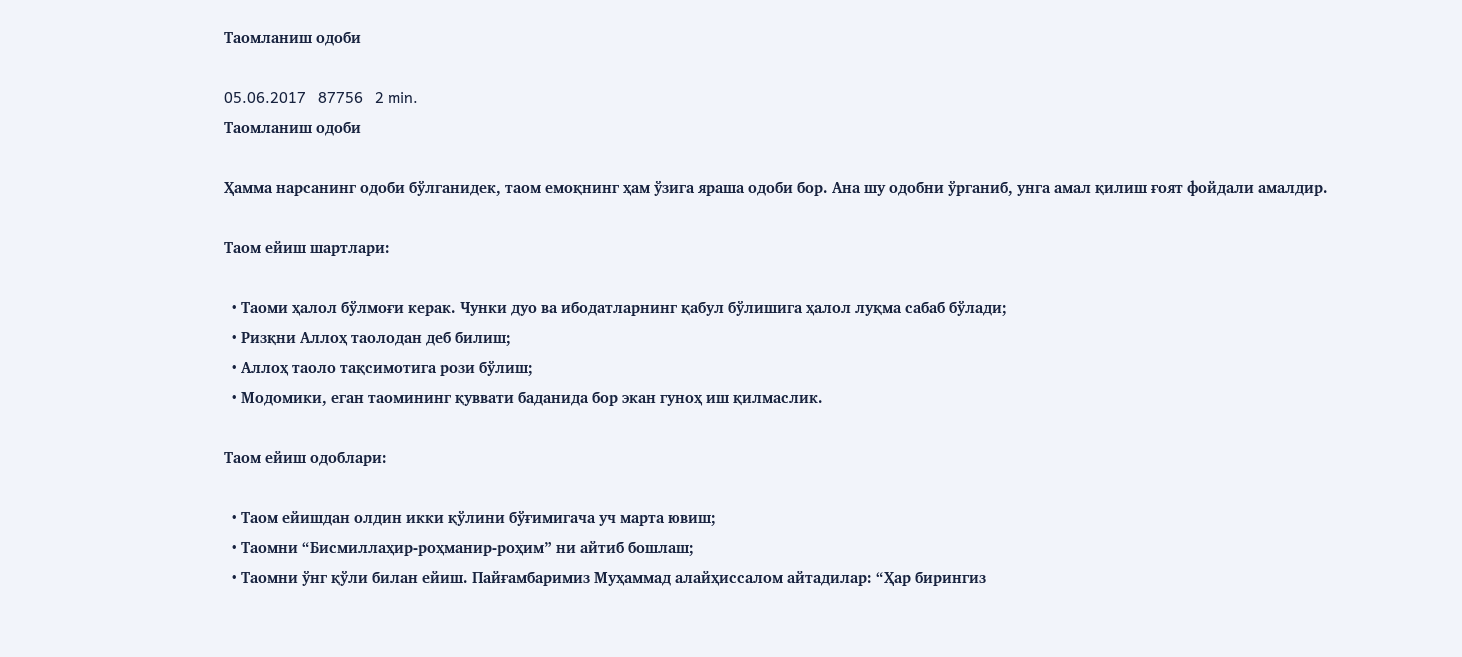Таомланиш одоби

05.06.2017   87756   2 min.
Таомланиш одоби

Ҳамма нарсанинг одоби бўлганидек, таом емоқнинг ҳам ўзига яраша одоби бор. Ана шу одобни ўрганиб, унга амал қилиш ғоят фойдали амалдир.

Таом ейиш шартлари:

  • Таоми ҳалол бўлмоғи керак. Чунки дуо ва ибодатларнинг қабул бўлишига ҳалол луқма сабаб бўлади;
  • Ризқни Аллоҳ таолодан деб билиш;
  • Аллоҳ таоло тақсимотига рози бўлиш;
  • Модомики, еган таомининг қуввати баданида бор экан гуноҳ иш қилмаслик.

Таом ейиш одоблари:

  • Таом ейишдан олдин икки қўлини бўғимигача уч марта ювиш;
  • Таомни “Бисмиллаҳир-роҳманир-роҳим” ни айтиб бошлаш;
  • Таомни ўнг қўли билан ейиш. Пайғамбаримиз Муҳаммад алайҳиссалом айтадилар: “Ҳар бирингиз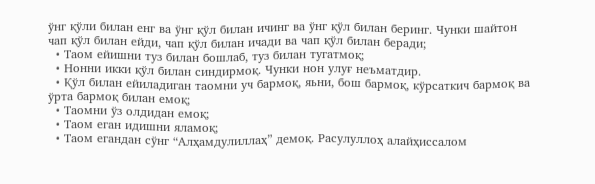ўнг қўли билан енг ва ўнг қўл билан ичинг ва ўнг қўл билан беринг. Чунки шайтон чап қўл билан ейди, чап қўл билан ичади ва чап қўл билан беради;
  • Таом ейишни туз билан бошлаб, туз билан тугатмоқ;
  • Нонни икки қўл билан синдирмоқ. Чунки нон улуғ неъматдир.
  • Қўл билан ейиладиган таомни уч бармоқ, яьни, бош бармоқ, кўрсаткич бармоқ ва ўрта бармоқ билан емоқ;
  • Таомни ўз олдидан емоқ;
  • Таом еган идишни яламоқ;
  • Таом егандан сўнг “Алҳамдулиллаҳ” демоқ. Расулуллоҳ алайҳиссалом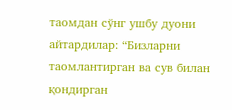таомдан сўнг ушбу дуони айтардилар: “Бизларни таомлантирган ва сув билан қондирган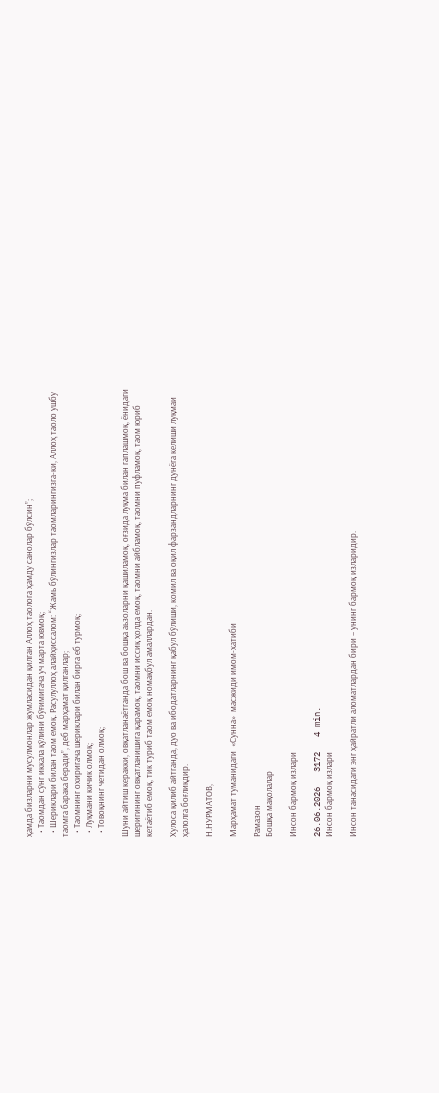ҳамда бизларни мусулмонлар жумласидан қилган Аллоҳ таолога ҳамду санолар бўлсин”;
  • Таомдан сўнг иккала қўлини бўғимигача уч марта ювмоқ;
  • Шериклари билан таом емоқ. Расулуллоҳ алайҳиссалом: “Жамь бўлингизлар таомларингизга-ки, Аллоҳ таоло ушбу таомга барака беради”, деб марҳамат қилганлар;
  • Таомнинг охиригача шериклари билан бирга еб турмоқ;
  • Луқмани кичик олмоқ;
  • Товоқнинг четидан олмоқ;

Шуни айтиш керакки, овқатланаётганда бош ва бошқа аьзоларни қашиламоқ, оғзида луқма билан гаплашмоқ, ёнидаги шеригининг овқатланишига қарамоқ, таомни иссиқ ҳолда емоқ, таомни айбламоқ, таомни пуфламоқ, таом юриб кетаётиб емоқ, тик туриб таом емоқ номақбул амаллардан.

Хулоса қилиб айтганда, дуо ва ибодатларнинг қабул бўлиши, комил ва оқил фарзандларнинг дунёга келиши луқмаи ҳалолга боғлиқдир.

Н.НУРМАТОВ,

Марҳамат туманидаги  «Сунна»  масжиди имом-хатиби

Рамазон
Бошқа мақолалар

Инсон бармоқ излари

26.06.2026   3172   4 min.
Инсон бармоқ излари

Инсон танасидаги энг ҳайратли аломатлардан бири – унинг бармоқ изларидир.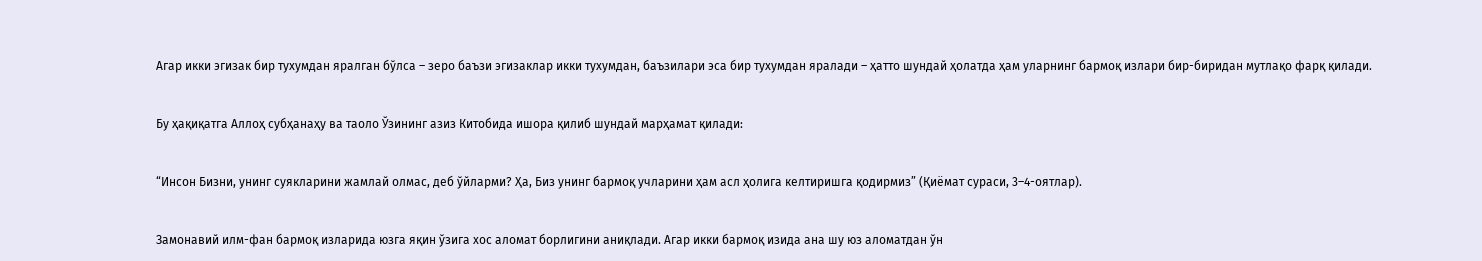Агар икки эгизак бир тухумдан яралган бўлса – зеро баъзи эгизаклар икки тухумдан, баъзилари эса бир тухумдан яралади – ҳатто шундай ҳолатда ҳам уларнинг бармоқ излари бир-биридан мутлақо фарқ қилади.


Бу ҳақиқатга Аллоҳ субҳанаҳу ва таоло Ўзининг азиз Китобида ишора қилиб шундай марҳамат қилади:


“Инсон Бизни, унинг суякларини жамлай олмас, деб ўйларми? Ҳа, Биз унинг бармоқ учларини ҳам асл ҳолига келтиришга қодирмиз” (Қиёмат сураси, 3–4-оятлар).


Замонавий илм-фан бармоқ изларида юзга яқин ўзига хос аломат борлигини аниқлади. Агар икки бармоқ изида ана шу юз аломатдан ўн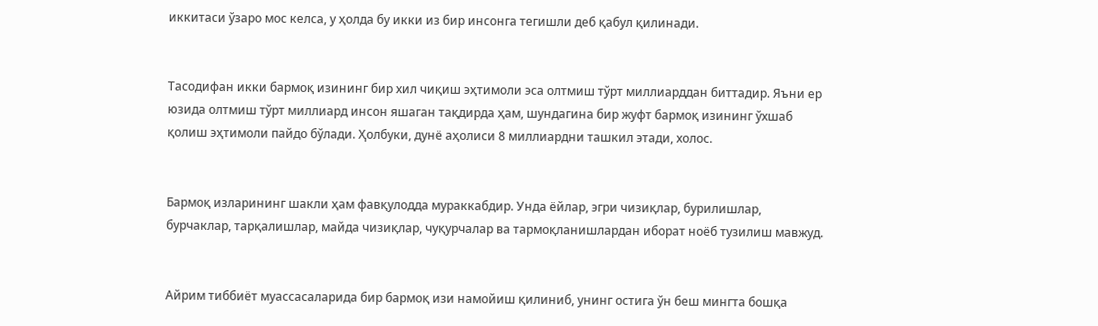иккитаси ўзаро мос келса, у ҳолда бу икки из бир инсонга тегишли деб қабул қилинади.


Тасодифан икки бармоқ изининг бир хил чиқиш эҳтимоли эса олтмиш тўрт миллиарддан биттадир. Яъни ер юзида олтмиш тўрт миллиард инсон яшаган тақдирда ҳам, шундагина бир жуфт бармоқ изининг ўхшаб қолиш эҳтимоли пайдо бўлади. Ҳолбуки, дунё аҳолиси 8 миллиардни ташкил этади, холос.


Бармоқ изларининг шакли ҳам фавқулодда мураккабдир. Унда ёйлар, эгри чизиқлар, бурилишлар, бурчаклар, тарқалишлар, майда чизиқлар, чуқурчалар ва тармоқланишлардан иборат ноёб тузилиш мавжуд.


Айрим тиббиёт муассасаларида бир бармоқ изи намойиш қилиниб, унинг остига ўн беш мингта бошқа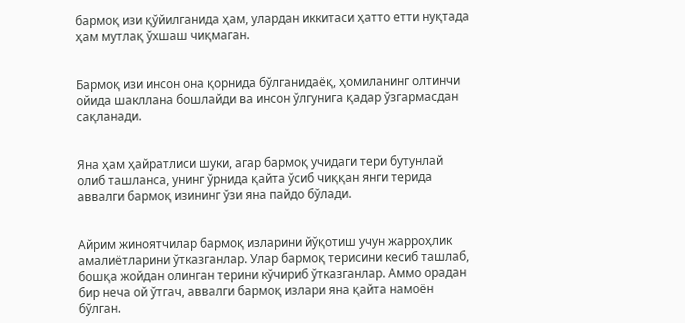бармоқ изи қўйилганида ҳам, улардан иккитаси ҳатто етти нуқтада ҳам мутлақ ўхшаш чиқмаган.


Бармоқ изи инсон она қорнида бўлганидаёқ, ҳомиланинг олтинчи ойида шакллана бошлайди ва инсон ўлгунига қадар ўзгармасдан сақланади.


Яна ҳам ҳайратлиси шуки, агар бармоқ учидаги тери бутунлай олиб ташланса, унинг ўрнида қайта ўсиб чиққан янги терида аввалги бармоқ изининг ўзи яна пайдо бўлади.


Айрим жиноятчилар бармоқ изларини йўқотиш учун жарроҳлик амалиётларини ўтказганлар. Улар бармоқ терисини кесиб ташлаб, бошқа жойдан олинган терини кўчириб ўтказганлар. Аммо орадан бир неча ой ўтгач, аввалги бармоқ излари яна қайта намоён бўлган.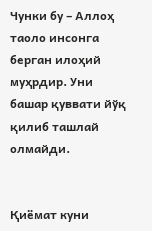Чунки бу – Аллоҳ таоло инсонга берган илоҳий муҳрдир. Уни башар қуввати йўқ қилиб ташлай олмайди.


Қиёмат куни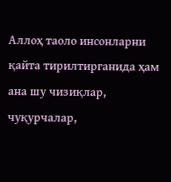Аллоҳ таоло инсонларни қайта тирилтирганида ҳам ана шу чизиқлар, чуқурчалар,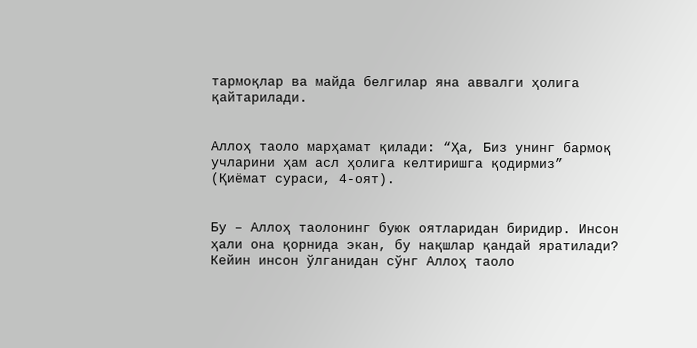тармоқлар ва майда белгилар яна аввалги ҳолига қайтарилади.


Аллоҳ таоло марҳамат қилади: “Ҳа, Биз унинг бармоқ учларини ҳам асл ҳолига келтиришга қодирмиз” (Қиёмат сураси, 4-оят).


Бу – Аллоҳ таолонинг буюк оятларидан биридир. Инсон ҳали она қорнида экан, бу нақшлар қандай яратилади? Кейин инсон ўлганидан сўнг Аллоҳ таоло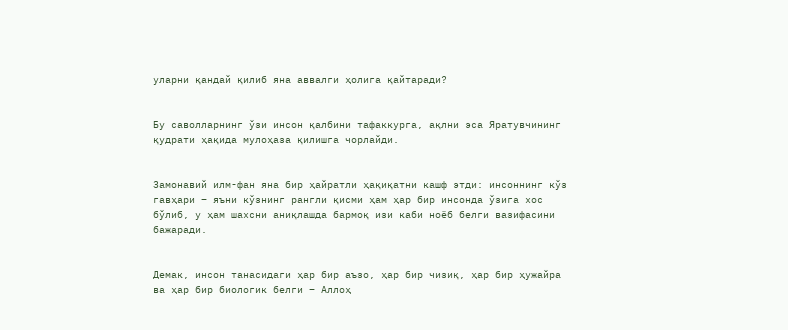уларни қандай қилиб яна аввалги ҳолига қайтаради?


Бу саволларнинг ўзи инсон қалбини тафаккурга, ақлни эса Яратувчининг қудрати ҳақида мулоҳаза қилишга чорлайди.


Замонавий илм-фан яна бир ҳайратли ҳақиқатни кашф этди: инсоннинг кўз гавҳари – яъни кўзнинг рангли қисми ҳам ҳар бир инсонда ўзига хос бўлиб, у ҳам шахсни аниқлашда бармоқ изи каби ноёб белги вазифасини бажаради.


Демак, инсон танасидаги ҳар бир аъзо, ҳар бир чизиқ, ҳар бир ҳужайра ва ҳар бир биологик белги – Аллоҳ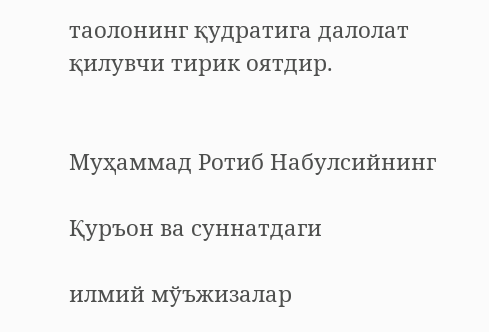таолонинг қудратига далолат қилувчи тирик оятдир.


Муҳаммад Ротиб Набулсийнинг

Қуръон ва суннатдаги

илмий мўъжизалар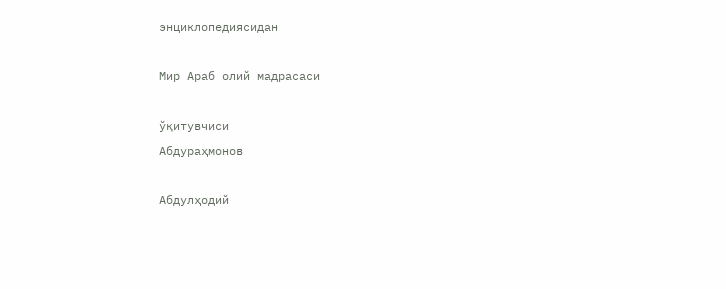энциклопедиясидан

Мир Араб олий мадрасаси

ўқитувчиси
Абдураҳмонов

Абдулҳодий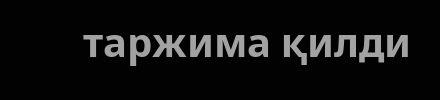таржима қилди